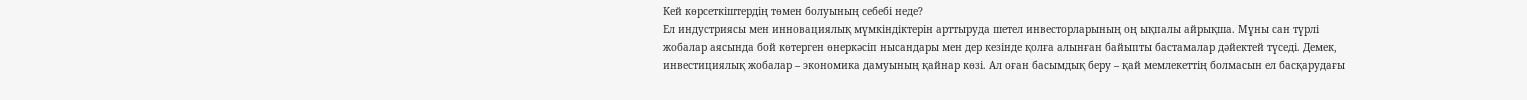Кей көрсеткіштердің төмен болуының себебі неде?
Ел индустриясы мен инновациялық мүмкіндіктерін арттыруда шетел инвесторларының оң ықпалы айрықша. Мұны сан түрлі жобалар аясында бой көтерген өнеркәсіп нысандары мен дер кезінде қолға алынған байыпты бастамалар дәйектей түседі. Демек, инвестициялық жобалар – экономика дамуының қайнар көзі. Ал оған басымдық беру – қай мемлекеттің болмасын ел басқарудағы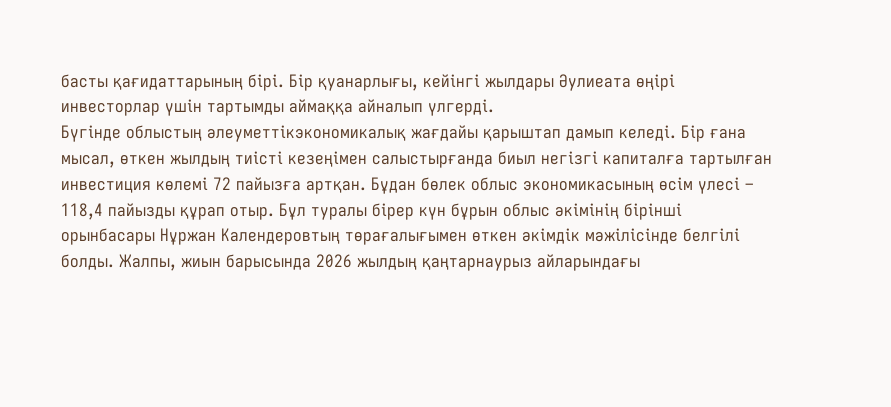басты қағидаттарының бірі. Бір қуанарлығы, кейінгі жылдары Әулиеата өңірі инвесторлар үшін тартымды аймаққа айналып үлгерді.
Бүгінде облыстың әлеуметтікэкономикалық жағдайы қарыштап дамып келеді. Бір ғана мысал, өткен жылдың тиісті кезеңімен салыстырғанда биыл негізгі капиталға тартылған инвестиция көлемі 72 пайызға артқан. Бұдан бөлек облыс экономикасының өсім үлесі – 118,4 пайызды құрап отыр. Бұл туралы бірер күн бұрын облыс әкімінің бірінші орынбасары Нұржан Календеровтың төрағалығымен өткен әкімдік мәжілісінде белгілі болды. Жалпы, жиын барысында 2026 жылдың қаңтарнаурыз айларындағы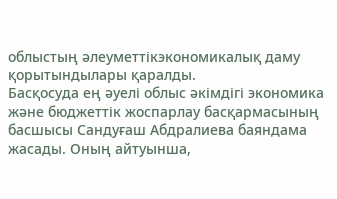облыстың әлеуметтікэкономикалық даму қорытындылары қаралды.
Басқосуда ең әуелі облыс әкімдігі экономика және бюджеттік жоспарлау басқармасының басшысы Сандуғаш Абдралиева баяндама жасады. Оның айтуынша,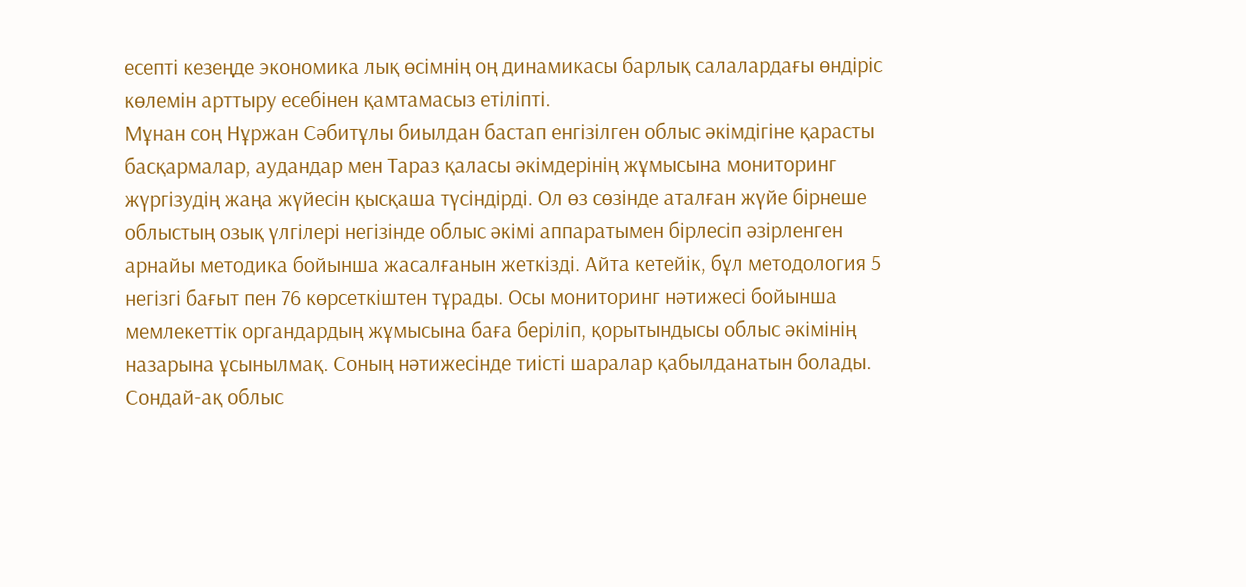есепті кезеңде экономика лық өсімнің оң динамикасы барлық салалардағы өндіріс көлемін арттыру есебінен қамтамасыз етіліпті.
Мұнан соң Нұржан Сәбитұлы биылдан бастап енгізілген облыс әкімдігіне қарасты басқармалар, аудандар мен Тараз қаласы әкімдерінің жұмысына мониторинг жүргізудің жаңа жүйесін қысқаша түсіндірді. Ол өз сөзінде аталған жүйе бірнеше облыстың озық үлгілері негізінде облыс әкімі аппаратымен бірлесіп әзірленген арнайы методика бойынша жасалғанын жеткізді. Айта кетейік, бұл методология 5 негізгі бағыт пен 76 көрсеткіштен тұрады. Осы мониторинг нәтижесі бойынша мемлекеттік органдардың жұмысына баға беріліп, қорытындысы облыс әкімінің назарына ұсынылмақ. Соның нәтижесінде тиісті шаралар қабылданатын болады. Сондай-ақ облыс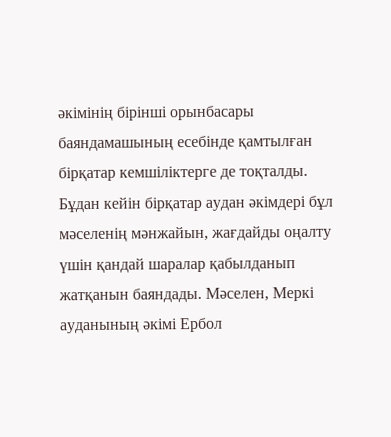әкімінің бірінші орынбасары баяндамашының есебінде қамтылған бірқатар кемшіліктерге де тоқталды.
Бұдан кейін бірқатар аудан әкімдері бұл мәселенің мәнжайын, жағдайды оңалту үшін қандай шаралар қабылданып жатқанын баяндады. Мәселен, Меркі ауданының әкімі Ербол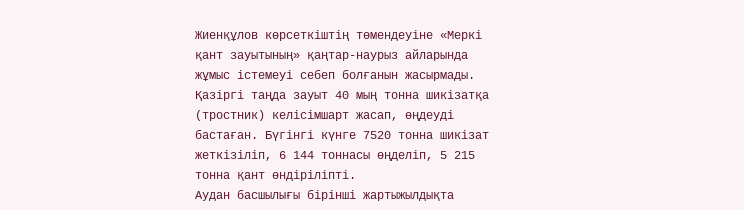Жиенқұлов көрсеткіштің төмендеуіне «Меркі қант зауытының» қаңтар-наурыз айларында жұмыс істемеуі себеп болғанын жасырмады. Қазіргі таңда зауыт 40 мың тонна шикізатқа (тростник) келісімшарт жасап, өңдеуді бастаған. Бүгінгі күнге 7520 тонна шикізат жеткізіліп, 6 144 тоннасы өңделіп, 5 215 тонна қант өндіріліпті.
Аудан басшылығы бірінші жартыжылдықта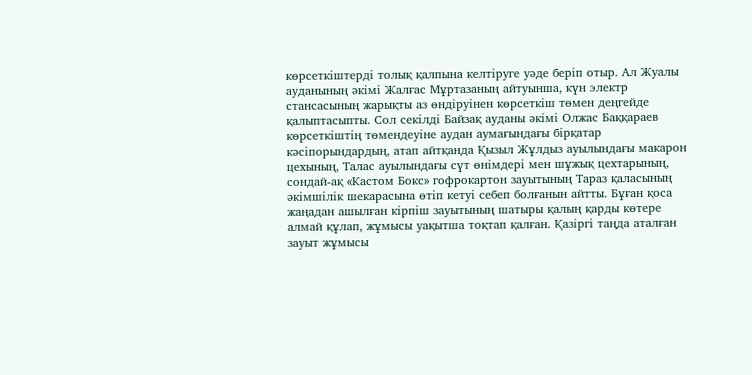көрсеткіштерді толық қалпына келтіруге уәде беріп отыр. Ал Жуалы ауданының әкімі Жалғас Мұртазаның айтуынша, күн электр стансасының жарықты аз өндіруінен көрсеткіш төмен деңгейде қалыптасыпты. Сол секілді Байзақ ауданы әкімі Олжас Баққараев көрсеткіштің төмендеуіне аудан аумағындағы бірқатар кәсіпорындардың, атап айтқанда Қызыл Жұлдыз ауылындағы макарон цехының, Талас ауылындағы сүт өнімдері мен шұжық цехтарының, сондай-ақ «Кастом Бокс» гофрокартон зауытының Тараз қаласының әкімшілік шекарасына өтіп кетуі себеп болғанын айтты. Бұған қоса жаңадан ашылған кірпіш зауытының шатыры қалың қарды көтере алмай құлап, жұмысы уақытша тоқтап қалған. Қазіргі таңда аталған зауыт жұмысы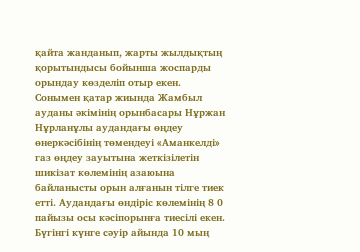қайта жанданып, жарты жылдықтың қорытындысы бойынша жоспарды орындау көзделіп отыр екен.
Сонымен қатар жиында Жамбыл ауданы әкімінің орынбасары Нұржан Нұрланұлы аудандағы өңдеу өнеркәсібінің төмендеуі «Аманкелді» газ өңдеу зауытына жеткізілетін шикізат көлемінің азаюына байланысты орын алғанын тілге тиек етті. Аудандағы өндіріс көлемінің 8 0 пайызы осы кәсіпорынға тиесілі екен. Бүгінгі күнге сәуір айында 10 мың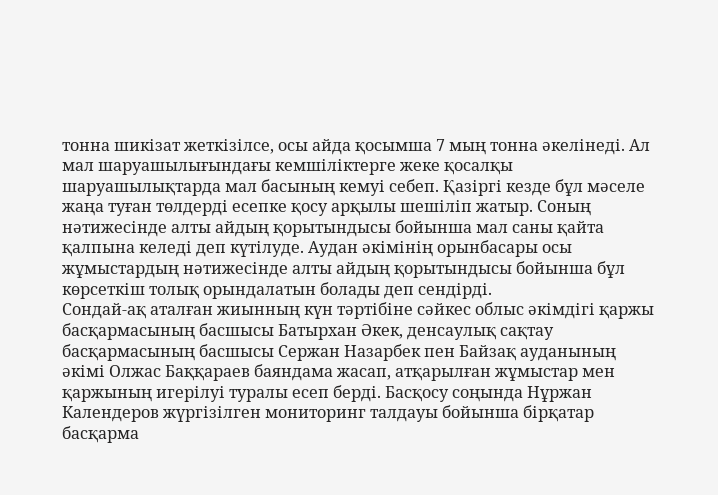тонна шикізат жеткізілсе, осы айда қосымша 7 мың тонна әкелінеді. Ал мал шаруашылығындағы кемшіліктерге жеке қосалқы шаруашылықтарда мал басының кемуі себеп. Қазіргі кезде бұл мәселе жаңа туған төлдерді есепке қосу арқылы шешіліп жатыр. Соның нәтижесінде алты айдың қорытындысы бойынша мал саны қайта қалпына келеді деп күтілуде. Аудан әкімінің орынбасары осы жұмыстардың нәтижесінде алты айдың қорытындысы бойынша бұл көрсеткіш толық орындалатын болады деп сендірді.
Сондай-ақ аталған жиынның күн тәртібіне сәйкес облыс әкімдігі қаржы басқармасының басшысы Батырхан Әкек, денсаулық сақтау басқармасының басшысы Сержан Назарбек пен Байзақ ауданының әкімі Олжас Баққараев баяндама жасап, атқарылған жұмыстар мен қаржының игерілуі туралы есеп берді. Басқосу соңында Нұржан Календеров жүргізілген мониторинг талдауы бойынша бірқатар басқарма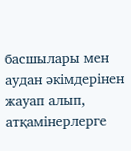басшылары мен аудан әкімдерінен жауап алып, атқамінерлерге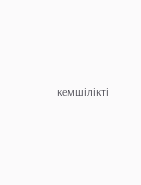кемшілікті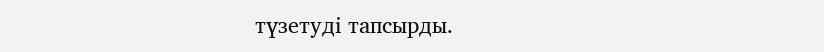түзетуді тапсырды.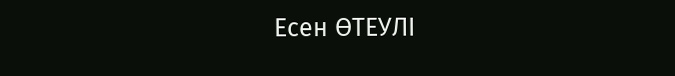Есен ӨТЕУЛІ